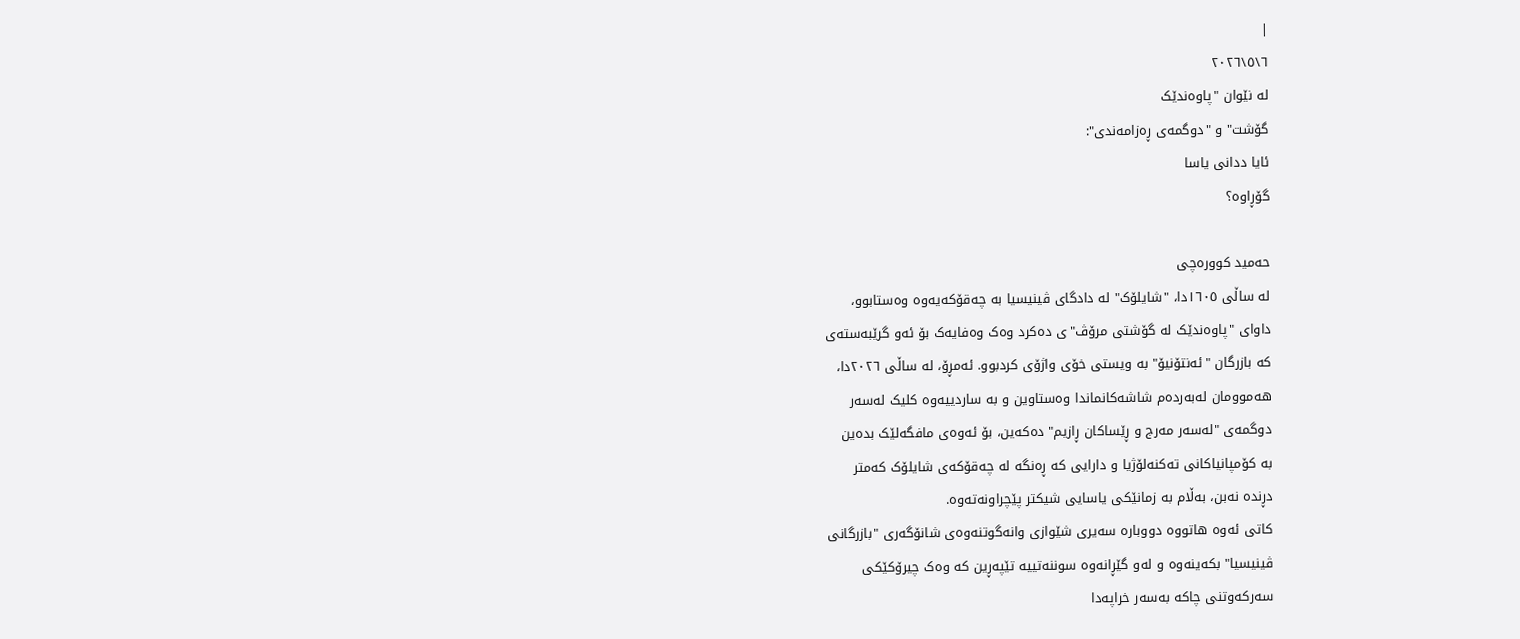|
٦\٥\٢٠٢٦
لە نێوان "پاوەندێک
گۆشت" و "دوگمەی ڕەزامەندی":
ئایا ددانی یاسا
گۆڕاوە؟

حەمید کوورەچی
لە ساڵی ١٦٠٥دا، "شایلۆک" لە دادگای ڤینیسیا بە چەقۆکەیەوە وەستابوو،
داوای "پاوەندێک لە گۆشتی مرۆڤ"ی دەکرد وەک وەفایەک بۆ ئەو گرێبەستەی
کە بازرگان "ئەنتۆنیۆ" بە ویستی خۆی واژۆی کردبوو. ئەمڕۆ، لە ساڵی ٢٠٢٦دا،
هەموومان لەبەردەم شاشەکانماندا وەستاوین و بە ساردییەوە کلیک لەسەر
دوگمەی "لەسەر مەرج و ڕێساکان ڕازیم" دەکەین، بۆ ئەوەی مافگەلێک بدەین
بە کۆمپانیاکانی تەکنەلۆژیا و دارایی کە ڕەنگە لە چەقۆکەی شایلۆک کەمتر
دڕندە نەبن، بەڵام بە زمانێکی یاسایی شیکتر پێچراونەتەوە.
کاتی ئەوە هاتووە دووبارە سەیری شێوازی وانەگوتنەوەی شانۆگەری "بازرگانی
ڤینیسیا" بکەینەوە و لەو گێڕانەوە سوننەتییە تێپەڕین کە وەک چیرۆکێکی
سەرکەوتنی چاکە بەسەر خراپەدا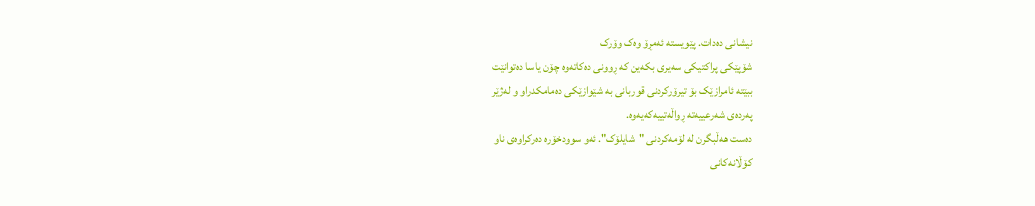نیشانی دەدات. پێویستە ئەمڕۆ وەک وۆرک
شۆپێکی پراکتیکی سەیری بکەین کە ڕوونی دەکاتەوە چۆن یاسا دەتوانێت
ببێتە ئامرازێک بۆ تیرۆرکردنی قوربانی بە شێوازێکی دەمامکدراو و لەژێر
پەردەی شەرعییەتە ڕواڵەتییەکەیەوە.
دەست هەڵبگرن لە لۆمەکردنی "شایلۆک". ئەو سوودخۆرە دەرکراوەی ناو
کۆڵانەکانی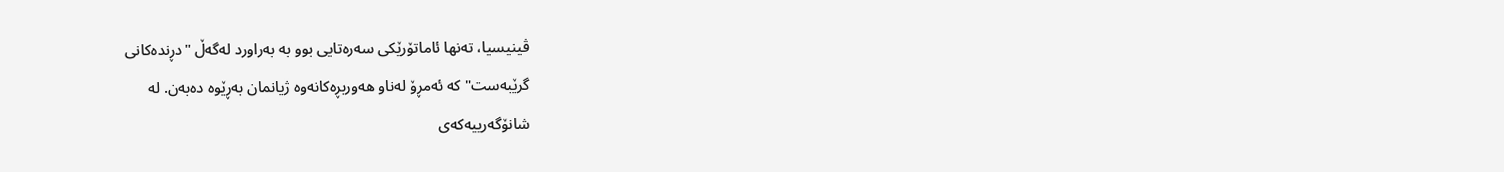ڤینیسیا، تەنها ئاماتۆرێکی سەرەتایی بوو بە بەراورد لەگەڵ "دڕندەکانی
گرێبەست" کە ئەمڕۆ لەناو هەوربڕەکانەوە ژیانمان بەڕێوە دەبەن. لە
شانۆگەرییەکەی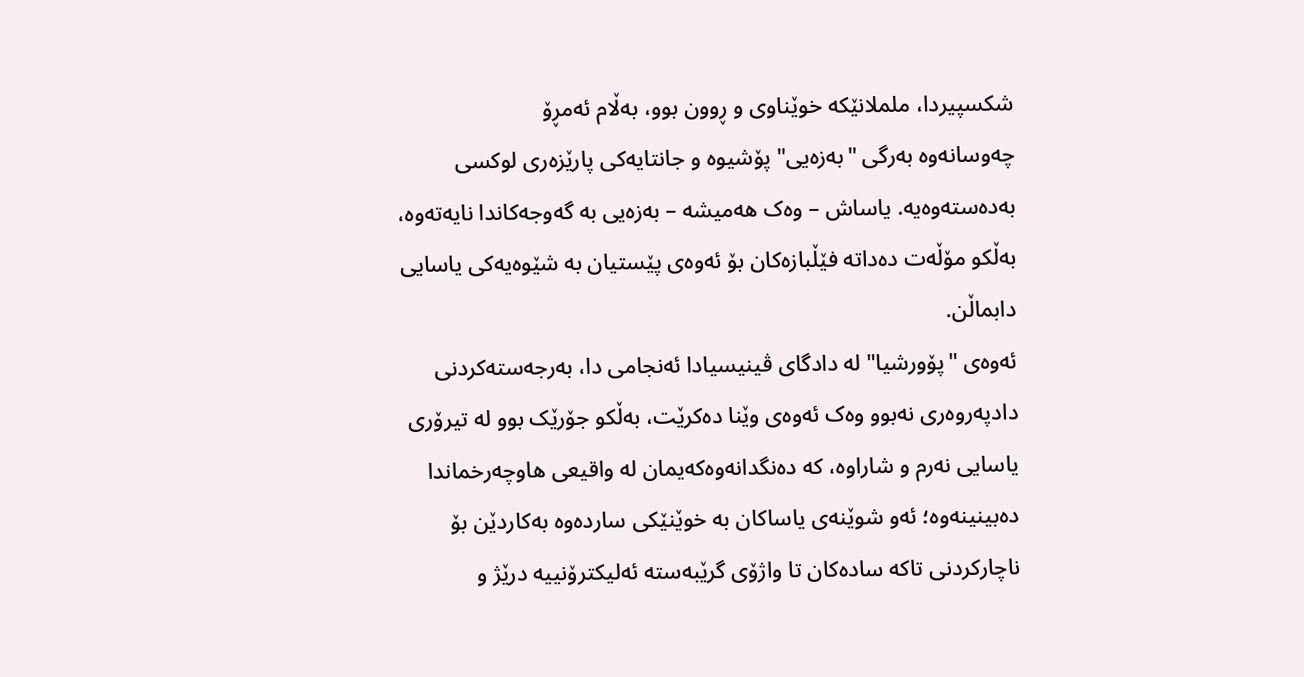شکسپیردا، ململانێکە خوێناوی و ڕوون بوو، بەڵام ئەمڕۆ
چەوسانەوە بەرگی "بەزەیی" پۆشیوە و جانتایەکی پارێزەری لوکسی
بەدەستەوەیە. یاساش – وەک هەمیشە – بەزەیی بە گەوجەکاندا نایەتەوە،
بەڵکو مۆڵەت دەداتە فێڵبازەکان بۆ ئەوەی پێستیان بە شێوەیەکی یاسایی
دابماڵن.
ئەوەی "پۆورشیا" لە دادگای ڤینیسیادا ئەنجامی دا، بەرجەستەکردنی
دادپەروەری نەبوو وەک ئەوەی وێنا دەکرێت، بەڵکو جۆرێک بوو لە تیرۆری
یاسایی نەرم و شاراوە، کە دەنگدانەوەکەیمان لە واقیعی هاوچەرخماندا
دەبینینەوە؛ ئەو شوێنەی یاساکان بە خوێنێکی ساردەوە بەکاردێن بۆ
ناچارکردنی تاکە سادەکان تا واژۆی گرێبەستە ئەلیکترۆنییە درێژ و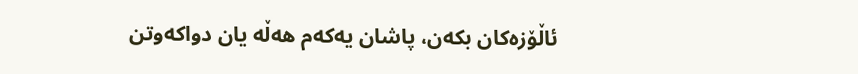ئاڵۆزەکان بکەن، پاشان یەکەم هەڵە یان دواکەوتن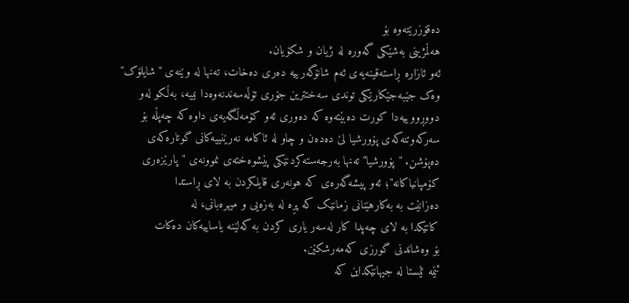دەقۆزرێتەوە بۆ
هەڵمژینی بەشێکی گەورە لە ژیان و شکۆیان.
ئەو ئازارە ڕاستەقینەیەی ئەم شانۆگەرییە دەری دەخات، تەنها لە وێنەی "شایلۆک"
وەک جێبەجێکارێکی توندی سەختترین جۆری تۆڵەسەندنەوەدا نییە، بەڵکو لەو
دووڕووییەدا کورت دەبێتەوە کە دەوری ئەو کۆمەڵگەیەی داوە کە چەپڵە بۆ
سەرکەوتنەکەی پۆورشیا لێ دەدەن و چاو لە ئاکامە نەرێنییەکانی گوتارەکەی
دەپۆشن. "پۆورشیا" تەنها بەرجەستەکردنێکی پێشوەختەی نموونەی "پارێزەری
کۆمپانیاکانە"؛ ئەو پیشەگەرەی کە هونەری قایلکردن بە لای ڕاستدا
دەزانێت بە بەکارهێنانی زمانێک کە پڕە لە بەزەیی و میهرەبانی، لە
کاتێکدا بە لای چەپدا کار لەسەر یاری کردن بە کەلێنە یاساییەکان دەکات
بۆ وەشاندنی گورزی کەمەرشکێن.
ئێمە ئێستا لە جیهانێکداین کە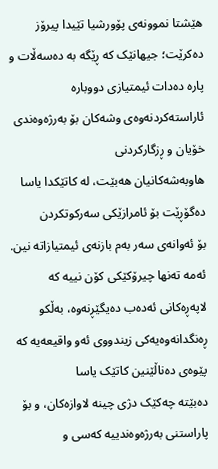هێشتا نموونەی پۆورشیا تێیدا پیرۆز
دەکرێت؛ جیهانێک کە ڕێگە بە دەسەڵات و پارە دەدات ئیمتیازی دووبارە
ئاراستەکردنەوەی وشەکان بۆ بەرژەوەندی خۆیان و ڕزگارکردنی
هاوبەشەکانیان هەبێت، لە کاتێکدا یاسا دەگۆڕێت بۆ ئامرازێکی سەرکوتکردن
بۆ ئەوانەی سەر بەم بازنەی ئیمتیازاتە نین.
ئەمە تەنها چیرۆکێکی کۆن نییە کە لاپەڕەکانی ئەدەب دەیگێڕنەوە، بەڵکو
ڕەنگدانەوەیەکی زیندووی ئەو واقیعەیە کە پێوەی دەناڵێنین کاتێک یاسا
دەبێتە چەکێک دژی چینە لاوازەکان، و بۆ پاراستنی بەرژەوەندییە کەسی و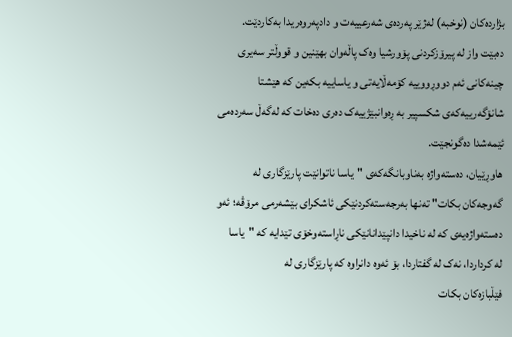بژاردەکان (نوخبە) لەژێر پەردەی شەرعییەت و دادپەروەریدا بەکاردێت.
دەبێت واز لە پیرۆزکردنی پۆورشیا وەک پاڵەوان بهێنین و قووڵتر سەیری
چینەکانی ئەم دووڕووییە کۆمەڵایەتی و یاساییە بکەین کە هێشتا
شانۆگەرییەکەی شکسپیر بە ڕەوانبێژییەک دەری دەخات کە لەگەڵ سەردەمی
ئێمەشدا دەگونجێت.
هاوڕێیان، دەستەواژە بەناوبانگەکەی "یاسا ناتوانێت پارێزگاری لە
گەوجەکان بکات" تەنها بەرجەستەکردنێکی ئاشکرای بێشەرمی مرۆڤە؛ ئەو
دەستەواژەیەی کە لە ناخیدا دانپێدانانێکی ناڕاستەوخۆی تێدایە کە "یاسا
لە کرداردا، نەک لە گفتاردا، بۆ ئەوە دانراوە کە پارێزگاری لە
فێڵبازەکان بکات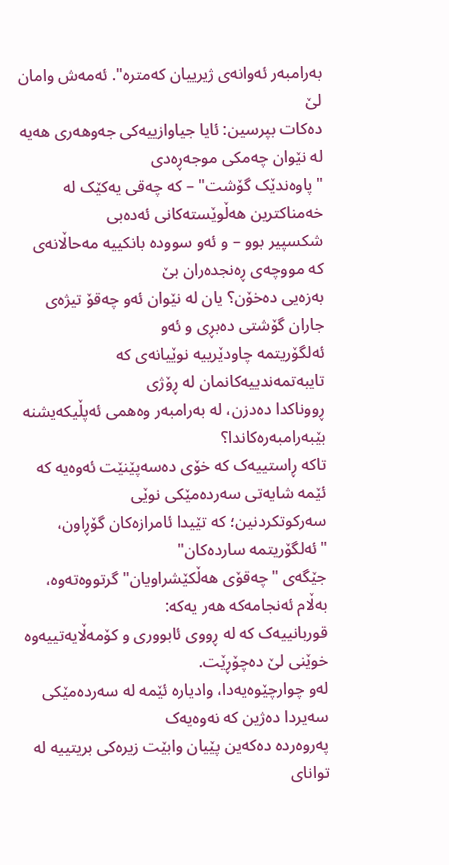بەرامبەر ئەوانەی ژیرییان کەمترە". ئەمەش وامان لێ
دەکات بپرسین: ئایا جیاوازییەکی جەوهەری هەیە لە نێوان چەمکی موجەڕەدی
"پاوەندێک گۆشت" – کە چەقی یەکێک لە خەمناکترین هەڵوێستەکانی ئەدەبی
شکسپیر بوو – و ئەو سوودە بانکییە مەحاڵانەی کە مووچەی ڕەنجدەران بێ
بەزەیی دەخۆن؟ یان لە نێوان ئەو چەقۆ تیژەی جاران گۆشتی دەبڕی و ئەو
ئەلگۆریتمە چاودێرییە نوێیانەی کە تایبەتمەندییەکانمان لە ڕۆژی
ڕووناکدا دەدزن، لە بەرامبەر وەهمی ئەپڵیکەیشنە بێبەرامبەرەکاندا؟
تاکە ڕاستییەک کە خۆی دەسەپێنێت ئەوەیە کە ئێمە شایەتی سەردەمێکی نوێی
سەرکوتکردنین؛ کە تێیدا ئامرازەکان گۆڕاون، "ئەلگۆریتمە ساردەکان"
جێگەی "چەقۆی هەڵکێشراویان" گرتووەتەوە، بەڵام ئەنجامەکە هەر یەکە:
قوربانییەک کە لە ڕووی ئابووری و کۆمەڵایەتییەوە خوێنی لێ دەچۆڕێت.
لەو چوارچێوەیەدا، وادیارە ئێمە لە سەردەمێکی سەیردا دەژین کە نەوەیەک
پەروەردە دەکەین پێیان وابێت زیرەکی بریتییە لە توانای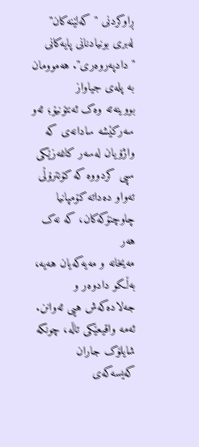ڕاوکردنی "کەلێنەکان"
لەبری بونیادنانی پایەکانی "دادپەروەری". هەموومان بە پلەی جیاواز
بووینەتە وەک ئەنتۆنیۆ؛ ئەو سەرکێشە سادانەی کە واژۆیان لەسەر کاغەزێکی
سپی کردووە کە کۆنترۆڵی تەواو دەداتە کۆمپانیا چاوچنۆکەکان، کە نەک هەر
مەیخانە و مەیەکەیان هەیە، بەڵکو دادوەر و جەلادەکەش هیی ئەوانن.
ئەمە واقیعێکی تاڵە، چونکە شایلۆک جاران کەیسەکەی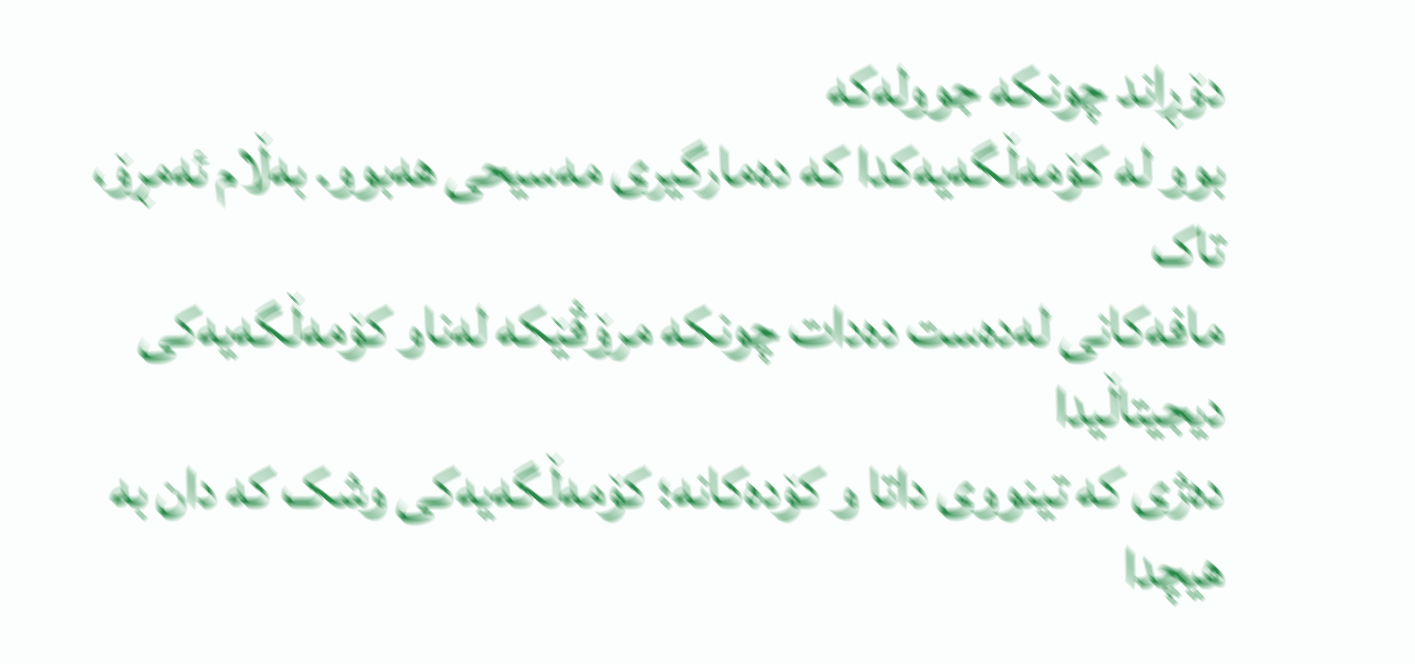دۆڕاند چونکە جوولەکە
بوو لە کۆمەڵگەیەکدا کە دەمارگیری مەسیحی هەبوو. بەڵام ئەمڕۆ، تاک
مافەکانی لەدەست دەدات چونکە مرۆڤێکە لەناو کۆمەڵگەیەکی دیجیتاڵیدا
دەژی کە تینووی داتا و کۆدەکانە؛ کۆمەڵگەیەکی وشک کە دان بە هیچدا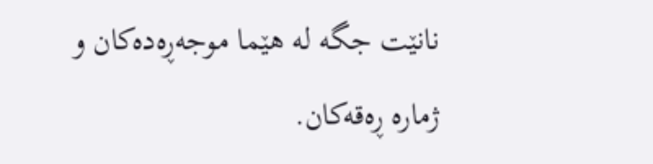نانێت جگە لە هێما موجەڕەدەکان و ژمارە ڕەقەکان.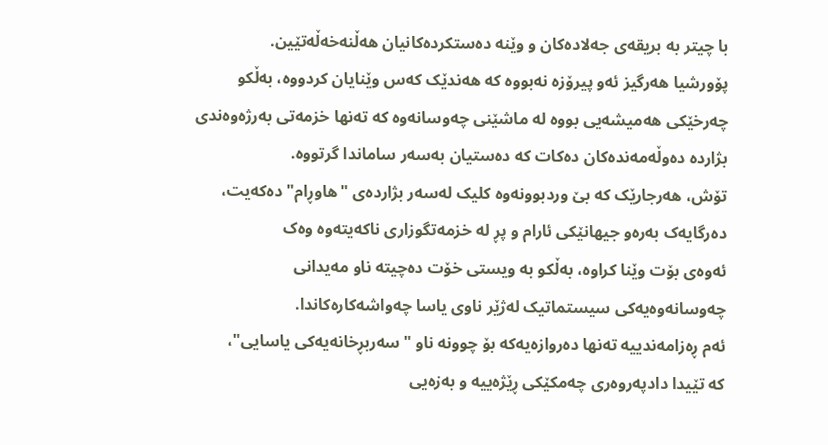با چیتر بە بریقەی جەلادەکان و وێنە دەستکردەکانیان هەڵنەخەڵەتێین.
پۆورشیا هەرگیز ئەو پیرۆزە نەبووە کە هەندێک کەس وێنایان کردووە، بەڵکو
چەرخێکی هەمیشەیی بووە لە ماشێنی چەوسانەوە کە تەنها خزمەتی بەرژەوەندی
بژاردە دەوڵەمەندەکان دەکات کە دەستیان بەسەر ساماندا گرتووە.
تۆش، هەرجارێک کە بێ وردبوونەوە کلیک لەسەر بژاردەی "هاوڕام" دەکەیت،
دەرگایەک بەرەو جیهانێکی ئارام و پڕ لە خزمەتگوزاری ناکەیتەوە وەک
ئەوەی بۆت وێنا کراوە، بەڵکو بە ویستی خۆت دەچیتە ناو مەیدانی
چەوسانەوەیەکی سیستماتیک لەژێر ناوی یاسا چەواشەکارەکاندا.
ئەم ڕەزامەندییە تەنها دەروازەیەکە بۆ چوونە ناو "سەربڕخانەیەکی یاسایی"،
کە تێیدا دادپەروەری چەمکێکی ڕێژەییە و بەزەیی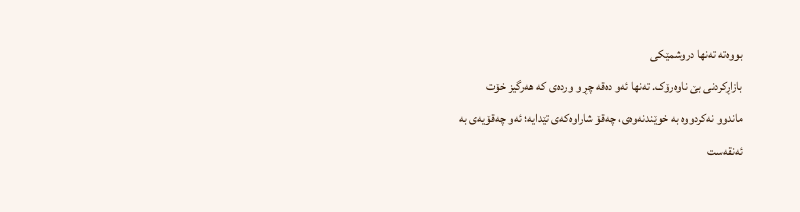بووەتە تەنها دروشمێکی
بازاڕکردنی بێ ناوەرۆک. تەنها ئەو دەقە چڕ و وردەی کە هەرگیز خۆت
ماندوو نەکردووە بە خوێندنەوەی، چەقۆ شاراوەکەی تێدایە؛ ئەو چەقۆیەی بە
ئەنقەست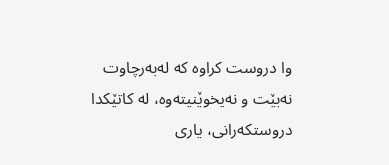وا دروست کراوە کە لەبەرچاوت نەبێت و نەیخوێنیتەوە، لە کاتێکدا
دروستکەرانی، یاری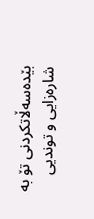بێدەسەڵاتکردنی تۆ بە شارەزایی و توندیی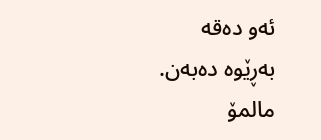ئەو دەقە
بەڕێوە دەبەن.
مالمۆ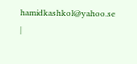hamidkashkol@yahoo.se
|